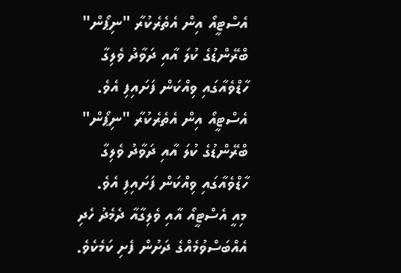އެސްޓީއޯ އިން އެތެރެކުރާ "ނިޕޯން" ބްރޭންޑުގެ ކުލަ އާއި ދަވާދު ވެލިގާ ހާޑްވެއާގައި ވިއްކަން ފަށައިފި އެވެ.
އެސްޓީއޯ އިން އެތެރެކުރާ "ނިޕޯން" ބްރޭންޑުގެ ކުލަ އާއި ދަވާދު ވެލިގާ ހާޑްވެއާގައި ވިއްކަން ފަށައިފި އެވެ.
މިއީ އެސްޓީއޯ އާއި ވެލިގާއާ ދެމެދު ހެދި އެއްބަސްވުމެއްގެ ދަށުން ފެށި ކަމެކެވެ.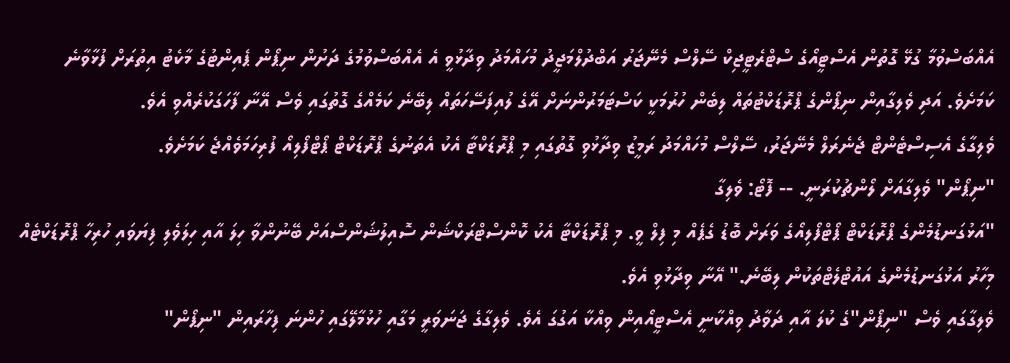އެއްބަސްވުމާ ގުޅޭ ގޮތުން އެސްޓީއޯގެ ސްޓްރެޓީޖިކް ސޭލްސް މެނޭޖަރު އަބްދުލްމަޖީދު މުހައްމަދު ވިދާޅުވީ އެ އެއްބަސްވުމުގެ ދަށުން ނިޕޯން ޕެއިންޓުގެ މާކެޓު އިތުރަށް ފުޅާވާނެ ކަމަށެވެ. އަދި ވެލިގާއިން ނިޕޯންގެ ޕްރޮޑަކްޓުތައް ލިބެން ހުރުމަކީ ކަސްޓަމަރުންނަށް އޭގެ ލުއިފަސޭހަތައް ލިބޭނެ ކަމެއްގެ ގޮތުގައި ވެސް އޭނާ ފާހަގަކުރެއްވި އެވެ.
ވެލިގާގެ އެސިސްޓެންޓް ޖެނެރަލް މެނޭޖަރު، ސޭލްސް މުހައްމަދު ރަމީޒު ވިދާޅުވި ގޮތުގައި މި ޕްރޮޑަކްޓާ އެކު އެތަނުގެ ޕްރޮޑަކްޓް ޕޯޓްފޯލިއޯ ފުރިހަމަވެއްޖެ ކަމަށެވެ.
"ނިޕޯން" ވެލިގާއަށް ލޯންޗުކުރަނީ. -- ފޮޓޯ: ވެލިގާ
"އަޅުގަނޑުމެންގެ ޕްރޮޑަކްޓް ޕޯޓްފޯލިއޯގެ ވަރަށް ބޮޑު ގެޕެއް މި ފިލް ވީ. މި ޕްރޮޑަކްޓާ އެކު ކޮންސްޓްރަކްޝަން ސޮއިލުޝަންސްއަށް ބޭނުންވާ ހިލަ އާއި ހިލަވެލި ފިޔަވައި ހުރިހާ ޕްރޮޑަކްޓެއް މިހާރު އަޅުގަނޑުމެންގެ އައުޓްލެޓްތަކުން ލިބޭނެ." އޭނާ ވިދާޅުވި އެވެ.
ވެލިގާގައި ވެސް "ނިޕޯން"ގެ ކުލަ އާއި ދަވާދު ވިއްކާނީ އެސްޓީއޯއިން ވިއްކާ އަގުގަ އެވެ. ވެލިގާގެ ޖަނަވަރީ މަގާއި ހުޅުމާލޭގައި ހުންނަ ފިހާރައިން "ނިޕޯން"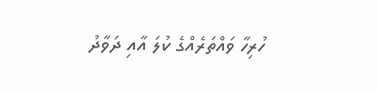ހުރިހާ ވައްތަރެއްގެ ކުލަ އާއި ދަވާދު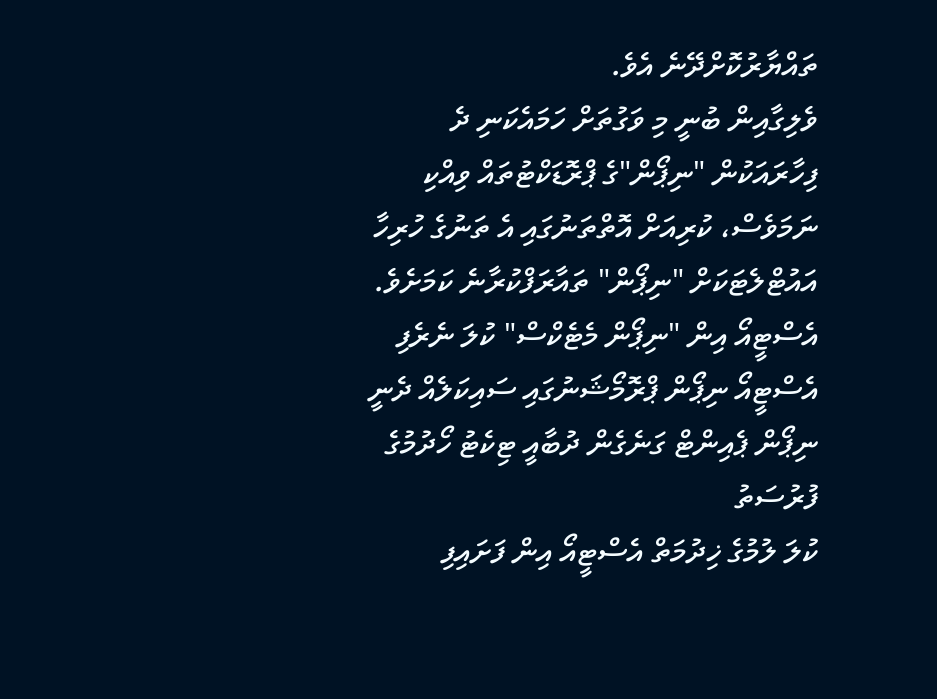ތައްޔާރުކޮށްދޭނެ އެވެ.
ވެލިގާއިން ބުނީ މި ވަގުތަށް ހަމައެކަނި ދެ ފިހާރައަކުން "ނިޕޯން"ގެ ޕްރޮޑަކްޓުތައް ވިއްކި ނަމަވެސް، ކުރިއަށް އޮތްތަނުގައި އެ ތަނުގެ ހުރިހާ އައުޓްލެޓަކަށް "ނިޕޯން" ތައާރަފްކުރާނެ ކަމަށެވެ.
އެސްޓީއޯ އިން "ނިޕޯން މެޓެކްސް" ކުލަ ނެރެފި
އެސްޓީއޯ ނިޕޯން ޕްރޮމޯޝަނުގައި ސައިކަލެއް ދެނީ
ނިޕޯން ޕެއިންޓް ގަނެގެން ދުބާއީ ޓިކެޓު ހޯދުމުގެ ފުރުސަތު
ކުލަ ލުމުގެ ޚިދުމަތް އެސްޓީއޯ އިން ފަށައިފި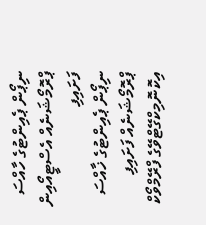ނިޕޯން ޕެއިންޓުގެ ހާއްސަ ޕްރޮމޯޝަނެއް އެސްޓީއޯއިން ފަށައިފި
ނިޕޯން ޕެއިންޓުގެ ޚާއްސަ ޕްރޮމޯޝަނެއް ފަށައިފި
އިކޮނޮމިކްގޭޓްވޭގެ ފްރޭމްވޯކް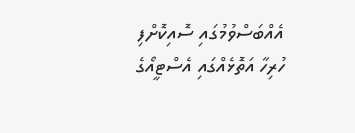އެއްބަސްވުމުގައި ސޮއިކޮށްފި
ހުރިހާ އަތޮޅެއްގައި އެސްޓީއޯގެ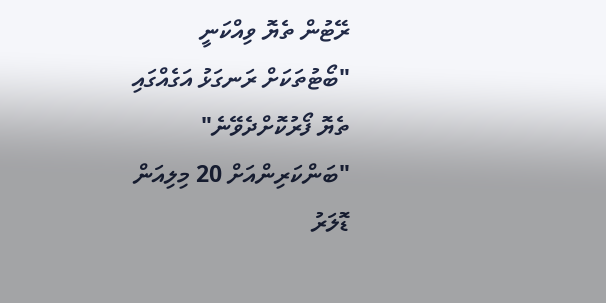ރޭޓުން ތެޔޮ ވިއްކަނީ
"ބޯޓުތަކަށް ރަނގަޅު އަގެއްގައި ތެޔޮ ފޯރުކޮށްދެވޭނެ"
"ބަންކަރިންއަށް 20 މިލިއަން ޑޮލަރު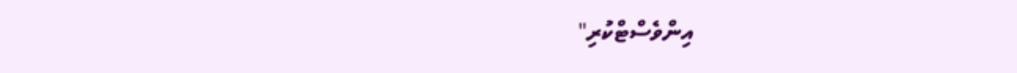އިންވެސްޓްކުރި"